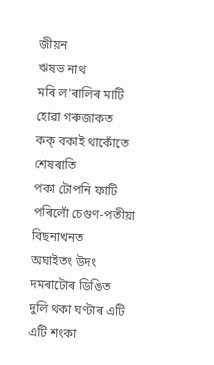জীয়ন
ঋষভ নাথ
মৰি ল'ৰালিৰ মাটি হোৱা গৰুজাকত
কক্ বকাই থাকোঁতে শেষৰাতি
পকা টোপনি ফাটি
পৰিলোঁ চেগুণ-পতীয়া বিছনাখনত
অঘাইতং উদং দমৰাটোৰ ডিঙিত
দুলি থকা ঘণ্টাৰ এটি এটি শংকা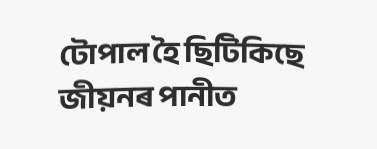টোপাল হৈ ছিটিকিছে
জীয়নৰ পানীত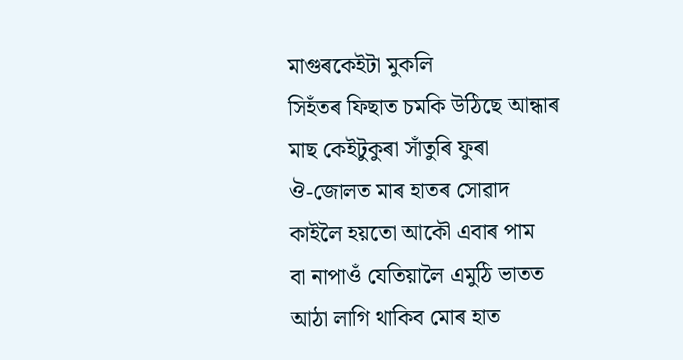মাগুৰকেইটা মুকলি
সিহঁতৰ ফিছাত চমকি উঠিছে আন্ধাৰ
মাছ কেইটুকুৰা সাঁতুৰি ফুৰা
ঔ-জোলত মাৰ হাতৰ সোৱাদ
কাইলৈ হয়তো আকৌ এবাৰ পাম
বা নাপাওঁ যেতিয়ালৈ এমুঠি ভাতত
আঠা লাগি থাকিব মোৰ হাত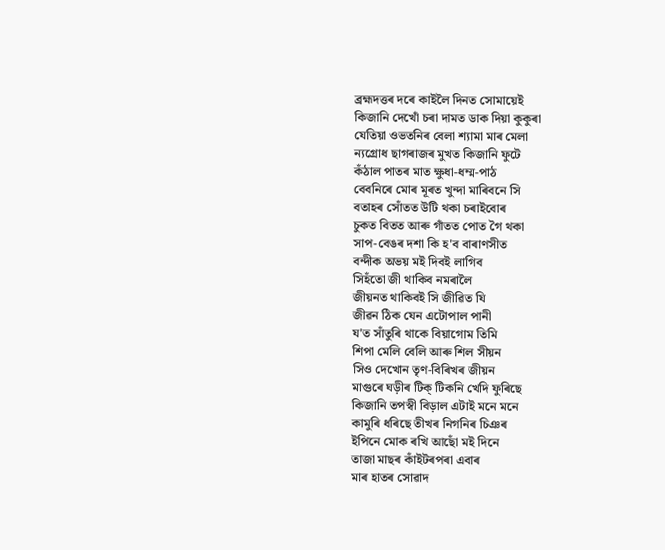ব্ৰহ্মদত্তৰ দৰে কাইলৈ দিনত সোমায়েই
কিজানি দেখোঁ চৰা দামত ডাক দিয়া কুকুৰা
যেতিয়া ওভতনিৰ বেলা শ্যামা মাৰ মেলা
ন্যগ্ৰোধ ছাগৰাজৰ মুখত কিজানি ফুটে
কঁঠাল পাতৰ মাত ক্ষুধা-ধম্ম-পাঠ
বেবনিৰে মোৰ মূৰত খুন্দা মাৰিবনে সি
বতাহৰ সোঁতত উটি থকা চৰাইবোৰ
চুকত বিতত আৰু গাঁতত পোত গৈ থকা
সাপ-বেঙৰ দশা কি হ'ব বাৰাণসীত
বন্দীক অভয় মই দিবই লাগিব
সিহঁতো জী থাকিব নমৰালৈ
জীয়নত থাকিবই সি জীৱিত যি
জীৱন ঠিক যেন এটোপাল পানী
য'ত সাঁতুৰি থাকে বিয়াগোম তিমি
শিপা মেলি বেলি আৰু শিল সীয়ন
সিও দেখোন তৃণ-বিৰিখৰ জীয়ন
মাগুৰে ঘড়ীৰ টিক্ টিকনি খেদি ফুৰিছে
কিজানি তপস্বী বিড়াল এটাই মনে মনে
কামুৰি ধৰিছে তীখৰ নিগনিৰ চিঞৰ
ইপিনে মোক ৰখি আছোঁ মই দিনে
তাজা মাছৰ কাঁইটৰপৰা এবাৰ
মাৰ হাতৰ সোৱাদ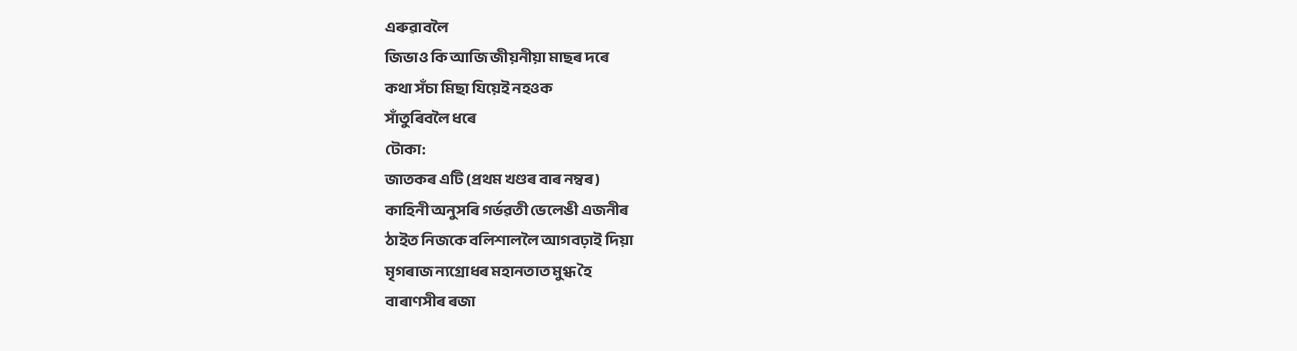এৰুৱাবলৈ
জিভাও কি আজি জীয়নীয়া মাছৰ দৰে
কথা সঁচা মিছা যিয়েই নহওক
সাঁতুৰিবলৈ ধৰে
টোকা:
জাতকৰ এটি (প্ৰথম খণ্ডৰ বাৰ নম্বৰ)
কাহিনী অনুসৰি গৰ্ভৱতী ভেলেঙী এজনীৰ
ঠাইত নিজকে বলিশাললৈ আগবঢ়াই দিয়া
মৃগৰাজ ন্যগ্ৰোধৰ মহানতাত মুগ্ধ হৈ
বাৰাণসীৰ ৰজা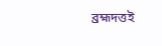ব্ৰহ্মদত্তই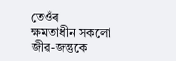তেওঁৰ
ক্ষমতাধীন সকলো জীৱ-জন্তুকে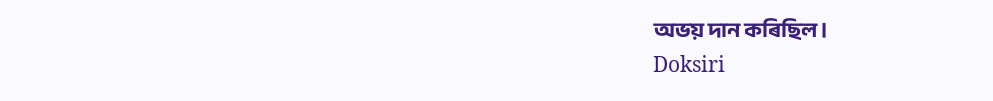অভয় দান কৰিছিল।
Doksiri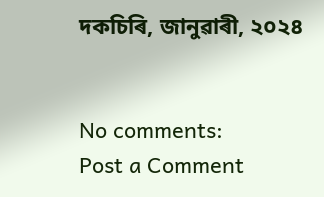দকচিৰি, জানুৱাৰী, ২০২৪


No comments:
Post a Comment